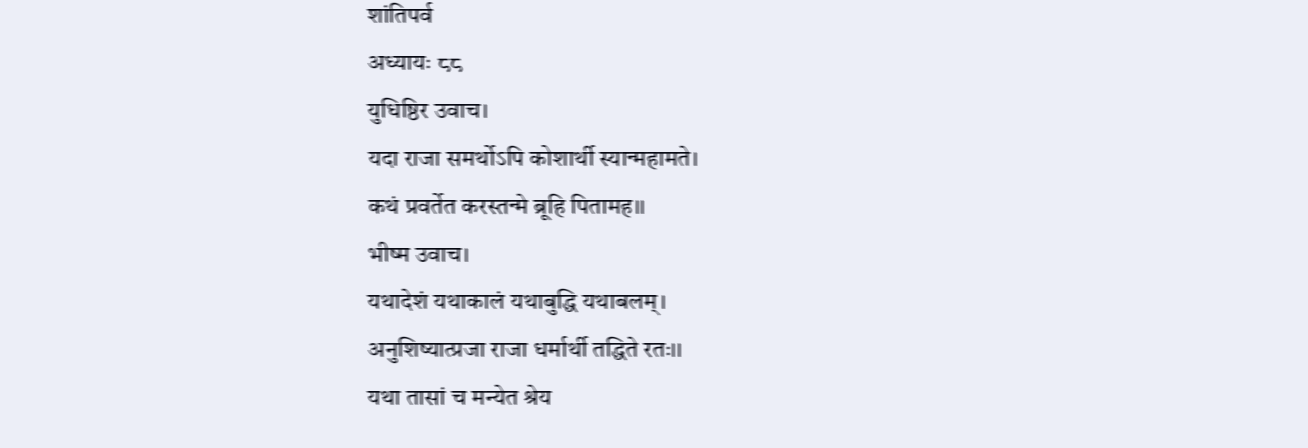शांतिपर्व
अध्यायः ८८
युधिष्ठिर उवाच।
यदा राजा समर्थोऽपि कोशार्थी स्यान्महामते।
कथं प्रवर्तेत करस्तन्मे ब्रूहि पितामह।।
भीष्म उवाच।
यथादेशं यथाकालं यथाबुद्धि यथाबलम्।
अनुशिष्यात्प्रजा राजा धर्मार्थी तद्धिते रतः।।
यथा तासां च मन्येत श्रेय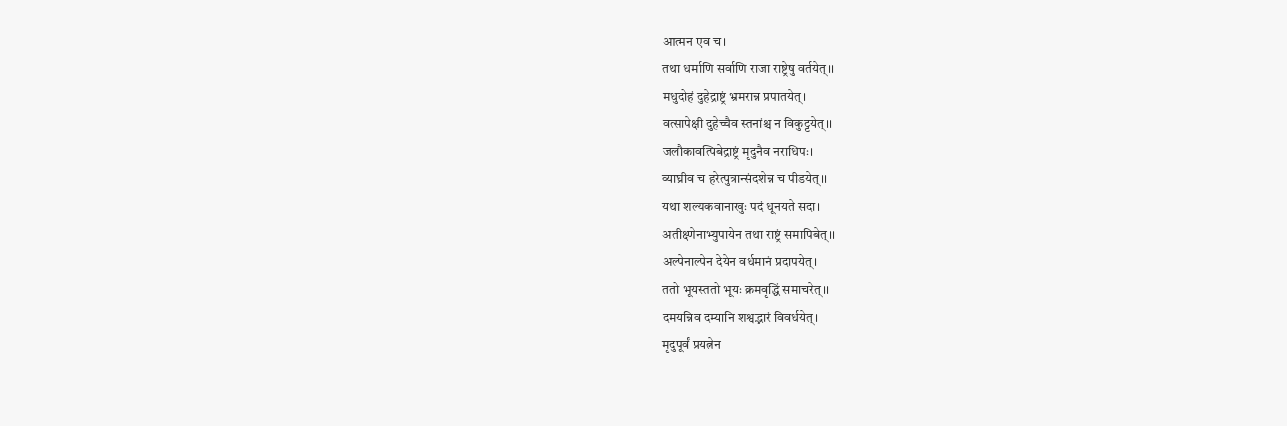आत्मन एव च।
तथा धर्माणि सर्वाणि राजा राष्ट्रेषु वर्तयेत्।।
मधुदोहं दुहेद्राष्ट्रं भ्रमरान्न प्रपातयेत्।
वत्सापेक्षी दुहेच्चैव स्तनांश्च न विकुट्टयेत्।।
जलौकावत्पिबेद्राष्ट्रं मृदुनैव नराधिपः।
व्याघ्रीव च हरेत्पुत्रान्संदशेन्न च पीडयेत्।।
यथा शल्यकवानाखुः पदं धूनयते सदा।
अतीक्ष्णेनाभ्युपायेन तथा राष्ट्रं समापिबेत्।।
अल्पेनाल्पेन देयेन वर्धमानं प्रदापयेत्।
ततो भूयस्ततो भूयः क्रमवृद्धिं समाचरेत्।।
दमयन्निव दम्यानि शश्वद्भारं विवर्धयेत्।
मृदुपूर्वं प्रयत्नेन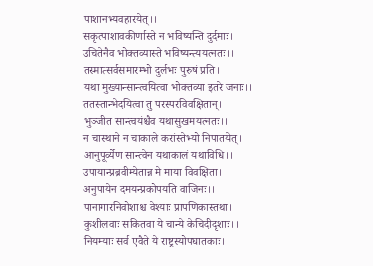पाशानभ्यवहारयेत्।।
सकृत्पाशावकीर्णास्ते न भविष्यन्ति दुर्दमाः।
उचितेनैव भोक्तव्यास्ते भविष्यन्त्ययत्नतः।।
तस्मात्सर्वसमारम्भो दुर्लभः पुरुषं प्रति।
यथा मुख्यान्सान्त्वयित्वा भोक्तव्या इतरे जनाः।।
ततस्तान्भेदयित्वा तु परस्परविवक्षितान्।
भुञ्जीत सान्त्वयंश्चैव यथासुखमयत्नतः।।
न चास्थाने न चाकाले करांस्तेभ्यो निपातयेत्।
आनुपूर्व्येण सान्त्वेन यथाकालं यथाविधि।।
उपायान्प्रब्रवीम्येतान्न मे माया विवक्षिता।
अनुपायेन दमयन्प्रकोपयति वाजिनः।।
पानागारनिवोशाश्च वेश्याः प्रापणिकास्तथा।
कुशीलवाः सकितवा ये चान्ये केचिदीदृशाः।।
नियम्याः सर्व एवैते ये राष्ट्रस्योपघातकाः।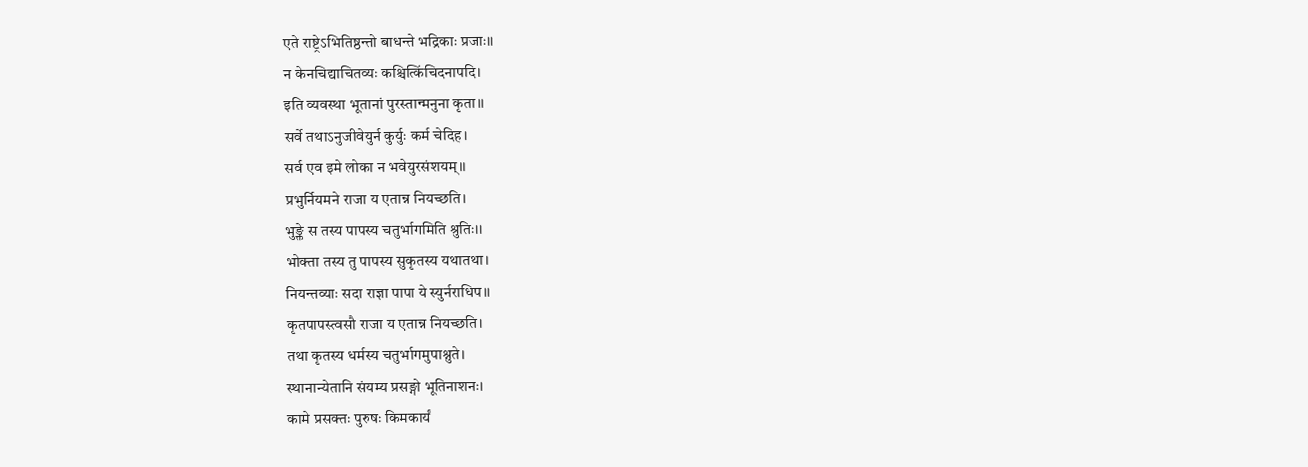एते राष्ट्रेऽभितिष्ठन्तो बाधन्ते भद्रिकाः प्रजाः।।
न केनचिद्याचितव्यः कश्चित्किंचिदनापदि।
इति व्यवस्था भूतानां पुरस्तान्मनुना कृता।।
सर्वे तथाऽनुजीवेयुर्न कुर्युः कर्म चेदिह।
सर्व एव इमे लोका न भवेयुरसंशयम्।।
प्रभुर्नियमने राजा य एतान्न नियच्छति।
भुङ्क्ते स तस्य पापस्य चतुर्भागमिति श्रुतिः।।
भोक्ता तस्य तु पापस्य सुकृतस्य यथातथा।
नियन्तव्याः सदा राज्ञा पापा ये स्युर्नराधिप।।
कृतपापस्त्वसौ राजा य एतान्न नियच्छति।
तथा कृतस्य धर्मस्य चतुर्भागमुपाश्नुते।
स्थानान्येतानि संयम्य प्रसङ्गो भूतिनाशनः।
कामे प्रसक्तः पुरुषः किमकार्यं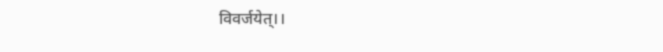विवर्जयेत्।।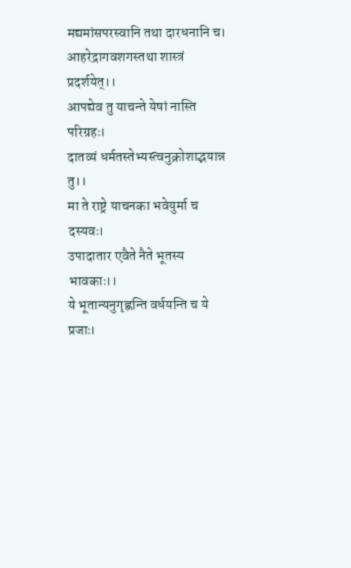मद्यमांसपरस्वानि तथा दारधनानि च।
आहरेद्रागवशगस्तथा शास्त्रं प्रदर्शयेत्।।
आपद्येव तु याचन्ते येषां नास्ति परिग्रहः।
दातव्यं धर्मतस्तेभ्यस्त्वनुक्रोशाद्भयान्न तु।।
मा ते राष्ट्रे याचनका भवेयुर्मा च दस्यवः।
उपादातार एवैते नैते भूतस्य भावकाः।।
ये भूतान्यनुगृह्णन्ति वर्धयन्ति च ये प्रजाः।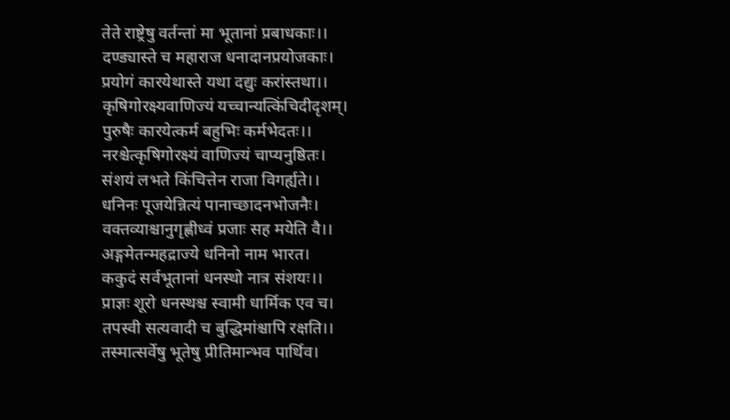तेते राष्ट्रेषु वर्तन्तां मा भूतानां प्रबाधकाः।।
दण्ड्यास्ते च महाराज धनादानप्रयोजकाः।
प्रयोगं कारयेथास्ते यथा दद्युः करांस्तथा।।
कृषिगोरक्ष्यवाणिज्यं यच्चान्यत्किंचिदीदृशम्।
पुरुषैः कारयेत्कर्म बहुभिः कर्मभेदतः।।
नरश्चेत्कृषिगोरक्ष्यं वाणिज्यं चाप्यनुष्ठितः।
संशयं लभते किंचित्तेन राजा विगर्ह्यते।।
धनिनः पूजयेन्नित्यं पानाच्छादनभोजनैः।
वक्तव्याश्चानुगृह्णीध्वं प्रजाः सह मयेति वै।।
अङ्गमेतन्महद्राज्ये धनिनो नाम भारत।
ककुदं सर्वभूतानां धनस्थो नात्र संशयः।।
प्राज्ञः शूरो धनस्थश्च स्वामी धार्मिक एव च।
तपस्वी सत्यवादी च बुद्धिमांश्चापि रक्षति।।
तस्मात्सर्वेषु भूतेषु प्रीतिमान्भव पार्थिव।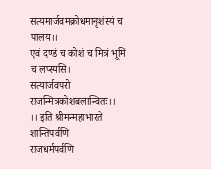सत्यमार्जवमक्रोधमानृशंस्यं च पालय।।
एवं दण्डं च कोशं च मित्रं भूमिं च लप्स्यसि।
सत्यार्जवपरो राजन्मित्रकोशबलान्वितः।।
।। इति श्रीमन्महाभारते शान्तिपर्वणि
राजधर्मपर्वणि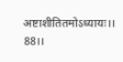अष्टाशीतितमोऽध्यायः।। 88।।